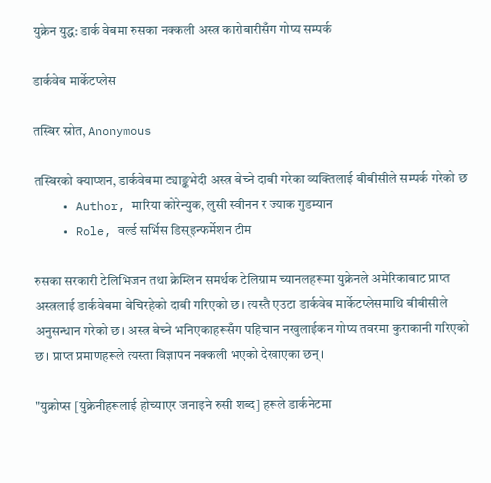युक्रेन युद्ध: डार्क वेबमा रुसका नक्कली अस्त्र कारोबारीसँग गोप्य सम्पर्क

डार्कवेब मार्केटप्लेस

तस्बिर स्रोत, Anonymous

तस्बिरको क्याप्शन, डार्कवेबमा ट्याङ्कभेदी अस्त्र बेच्ने दाबी गरेका व्यक्तिलाई बीबीसीले सम्पर्क गरेको छ
    • Author, मारिया कोरेन्युक, लुसी स्वीनन र ज्याक गुडम्यान
    • Role, वर्ल्ड सर्भिस डिस्इन्फर्मेशन टीम

रुसका सरकारी टेलिभिजन तथा क्रेम्लिन समर्थक टेलिग्राम च्यानलहरूमा युक्रेनले अमेरिकाबाट प्राप्त अस्त्रलाई डार्कवेबमा बेचिरहेको दाबी गरिएको छ। त्यस्तै एउटा डार्कवेब मार्केटप्लेसमाथि बीबीसीले अनुसन्धान गरेको छ। अस्त्र बेच्ने भनिएकाहरूसँग पहिचान नखुलाईकन गोप्य तवरमा कुराकानी गरिएको छ। प्राप्त प्रमाणहरूले त्यस्ता विज्ञापन नक्कली भएको देखाएका छन्।

"युक्रोप्स [युक्रेनीहरूलाई होच्याएर जनाइने रुसी शब्द] हरूले डार्कनेटमा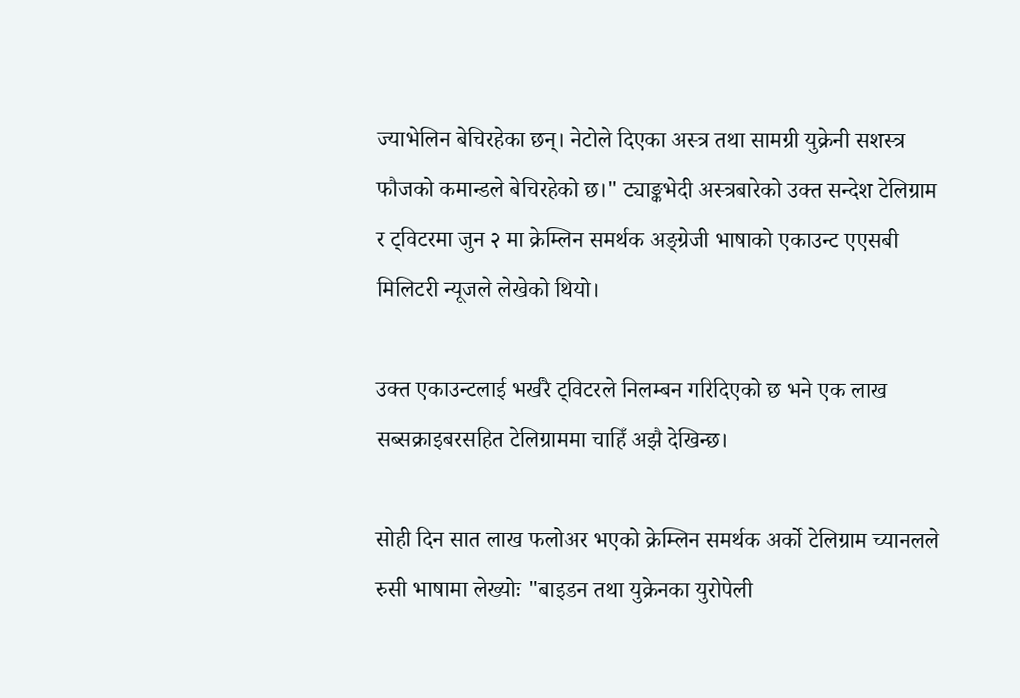ज्याभेलिन बेचिरहेका छन्। नेटोले दिएका अस्त्र तथा सामग्री युक्रेनी सशस्त्र फौजको कमान्डले बेचिरहेको छ।" ट्याङ्कभेदी अस्त्रबारेको उक्त सन्देश टेलिग्राम र ट्विटरमा जुन २ मा क्रेम्लिन समर्थक अङ्ग्रेजी भाषाको एकाउन्ट एएसबी मिलिटरी न्यूजले लेखेको थियो।

उक्त एकाउन्टलाई भर्खरै ट्विटरले निलम्बन गरिदिएको छ भने एक लाख सब्सक्राइबरसहित टेलिग्राममा चाहिँ अझै देखिन्छ।

सोही दिन सात लाख फलोअर भएको क्रेम्लिन समर्थक अर्को टेलिग्राम च्यानलले रुसी भाषामा लेख्योः "बाइडन तथा युक्रेनका युरोपेली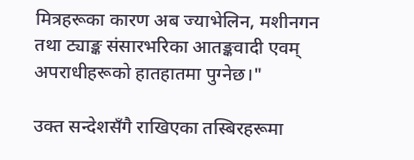मित्रहरूका कारण अब ज्याभेलिन, मशीनगन तथा ट्याङ्क संसारभरिका आतङ्कवादी एवम् अपराधीहरूको हातहातमा पुग्नेछ।"

उक्त सन्देशसँगै राखिएका तस्बिरहरूमा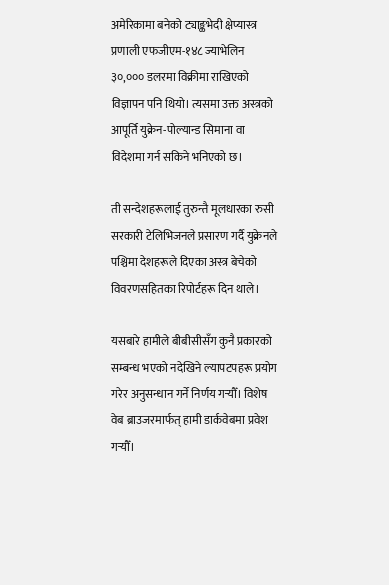अमेरिकामा बनेको ट्याङ्कभेदी क्षेप्यास्त्र प्रणाली एफजीएम-१४८ ज्याभेलिन ३०,००० डलरमा विक्रीमा राखिएको विज्ञापन पनि थियो। त्यसमा उक्त अस्त्रको आपूर्ति युक्रेन-पोल्यान्ड सिमाना वा विदेशमा गर्न सकिने भनिएको छ।

ती सन्देशहरूलाई तुरुन्तै मूलधारका रुसी सरकारी टेलिभिजनले प्रसारण गर्दै युक्रेनले पश्चिमा देशहरूले दिएका अस्त्र बेचेको विवरणसहितका रिपोर्टहरू दिन थाले।

यसबारे हामीले बीबीसीसँग कुनै प्रकारको सम्बन्ध भएको नदेखिने ल्यापटपहरू प्रयोग गरेर अनुसन्धान गर्ने निर्णय गर्‍यौँ। विशेष वेब ब्राउजरमार्फत् हामी डार्कवेबमा प्रवेश गर्‍यौँ।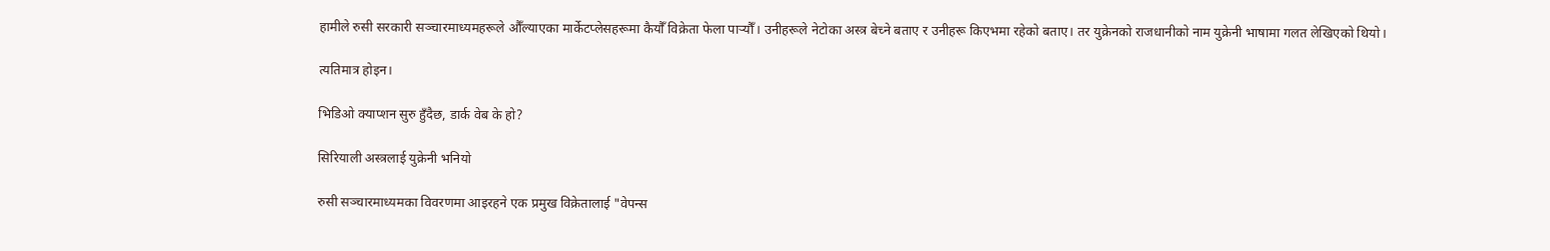हामीले रुसी सरकारी सञ्चारमाध्यमहरूले औँल्याएका मार्केटप्लेसहरूमा कैयौँ विक्रेता फेला पार्‍यौँ। उनीहरूले नेटोका अस्त्र बेच्ने बताए र उनीहरू किएभमा रहेको बताए। तर युक्रेनको राजधानीको नाम युक्रेनी भाषामा गलत लेखिएको थियो।

त्यतिमात्र होइन।

भिडिओ क्याप्शन सुरु हुँदैछ, डार्क वेब के हो?

सिरियाली अस्त्रलाई युक्रेनी भनियो

रुसी सञ्चारमाध्यमका विवरणमा आइरहने एक प्रमुख विक्रेतालाई "वेपन्स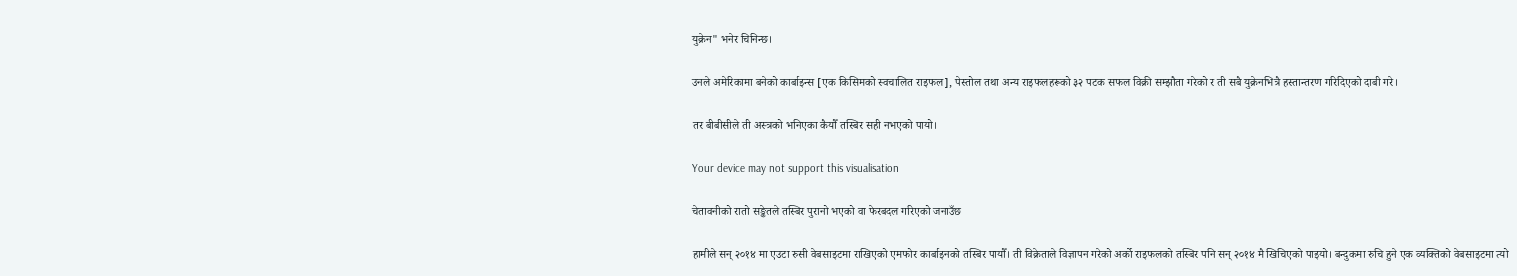युक्रेन" भनेर चिनिन्छ।

उनले अमेरिकामा बनेको कार्बाइन्स [एक किसिमको स्वचालित राइफल], पेस्तोल तथा अन्य राइफलहरूको ३२ पटक सफल विक्री सम्झौता गरेको र ती सबै युक्रेनभित्रै हस्तान्तरण गरिदिएको दाबी गरे।

तर बीबीसीले ती अस्त्रको भनिएका कैयौँ तस्बिर सही नभएको पायो।

Your device may not support this visualisation

चेतावनीको रातो सङ्केतले तस्बिर पुरानो भएको वा फेरबदल गरिएको जनाउँछ

हामीले सन् २०१४ मा एउटा रुसी वेबसाइटमा राखिएको एमफोर कार्बाइनको तस्बिर पायौँ। ती विक्रेताले विज्ञापन गरेको अर्को राइफलको तस्बिर पनि सन् २०१४ मै खिचिएको पाइयो। बन्दुकमा रुचि हुने एक व्यक्तिको वेबसाइटमा त्यो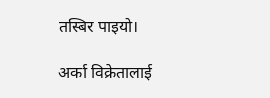तस्बिर पाइयो।

अर्का विक्रेतालाई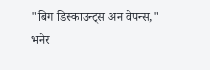"बिग डिस्काउन्ट्स अन वेपन्स," भनेर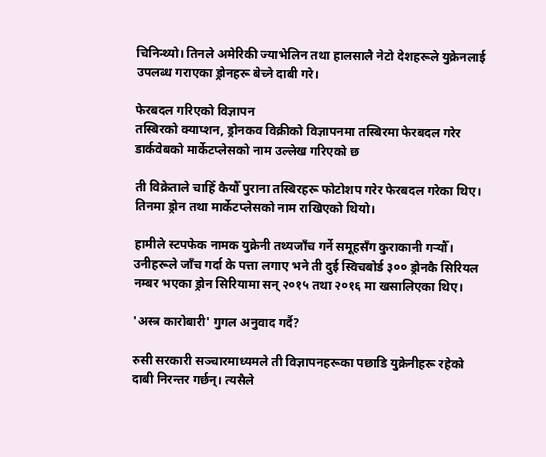चिनिन्थ्यो। तिनले अमेरिकी ज्याभेलिन तथा हालसालै नेटो देशहरूले युक्रेनलाई उपलब्ध गराएका ड्रोनहरू बेच्ने दाबी गरे।

फेरबदल गरिएको विज्ञापन
तस्बिरको क्याप्शन, ड्रोनकव विक्रीको विज्ञापनमा तस्बिरमा फेरबदल गरेर डार्कवेबको मार्केटप्लेसको नाम उल्लेख गरिएको छ

ती विक्रेताले चाहिँ कैयौँ पुराना तस्बिरहरू फोटोशप गरेर फेरबदल गरेका थिए। तिनमा ड्रोन तथा मार्केटप्लेसको नाम राखिएको थियो।

हामीले स्टपफेक नामक युक्रेनी तथ्यजाँच गर्ने समूहसँग कुराकानी गर्‍यौँ। उनीहरूले जाँच गर्दा के पत्ता लगाए भने ती दुई स्विचबोर्ड ३०० ड्रोनकै सिरियल नम्बर भएका ड्रोन सिरियामा सन् २०१५ तथा २०१६ मा खसालिएका थिए।

'अस्त्र कारोबारी' गुगल अनुवाद गर्दै?

रुसी सरकारी सञ्चारमाध्यमले ती विज्ञापनहरूका पछाडि युक्रेनीहरू रहेको दाबी निरन्तर गर्छन्। त्यसैले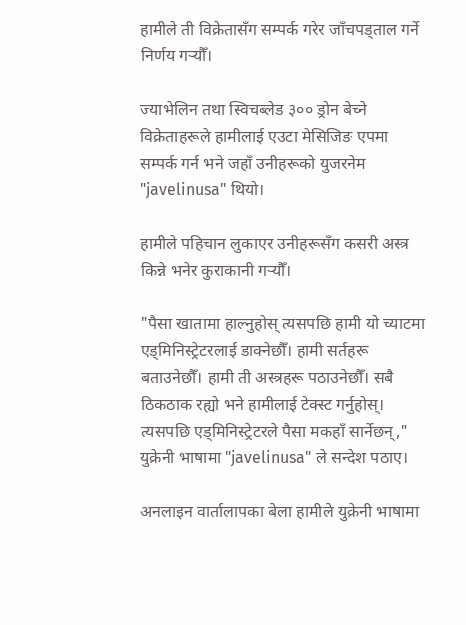हामीले ती विक्रेतासँग सम्पर्क गरेर जाँचपड्ताल गर्ने निर्णय गर्‍यौँ।

ज्याभेलिन तथा स्विचब्लेड ३०० ड्रोन बेच्ने विक्रेताहरूले हामीलाई एउटा मेसिजिङ एपमा सम्पर्क गर्न भने जहाँ उनीहरूको युजरनेम "javelinusa" थियो।

हामीले पहिचान लुकाएर उनीहरूसँग कसरी अस्त्र किन्ने भनेर कुराकानी गर्‍यौँ।

"पैसा खातामा हाल्नुहोस् त्यसपछि हामी यो च्याटमा एड्मिनिस्ट्रेटरलाई डाक्नेछौँ। हामी सर्तहरू बताउनेछौँ। हामी ती अस्त्रहरू पठाउनेछौँ। सबै ठिकठाक रह्यो भने हामीलाई टेक्स्ट गर्नुहोस्। त्यसपछि एड्मिनिस्ट्रेटरले पैसा मकहाँ सार्नेछन्," युक्रेनी भाषामा "javelinusa" ले सन्देश पठाए।

अनलाइन वार्तालापका बेला हामीले युक्रेनी भाषामा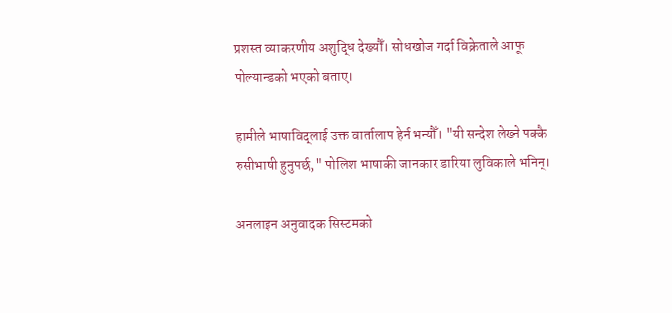प्रशस्त व्याकरणीय अशुद्धि देख्यौँ। सोधखोज गर्दा विक्रेताले आफू पोल्यान्डको भएको बताए।

हामीले भाषाविद्लाई उक्त वार्तालाप हेर्न भन्यौँ। "यी सन्देश लेख्ने पक्कै रुसीभाषी हुनुपर्छ," पोलिश भाषाकी जानकार डारिया लुविकाले भनिन्।

अनलाइन अनुवादक सिस्टमको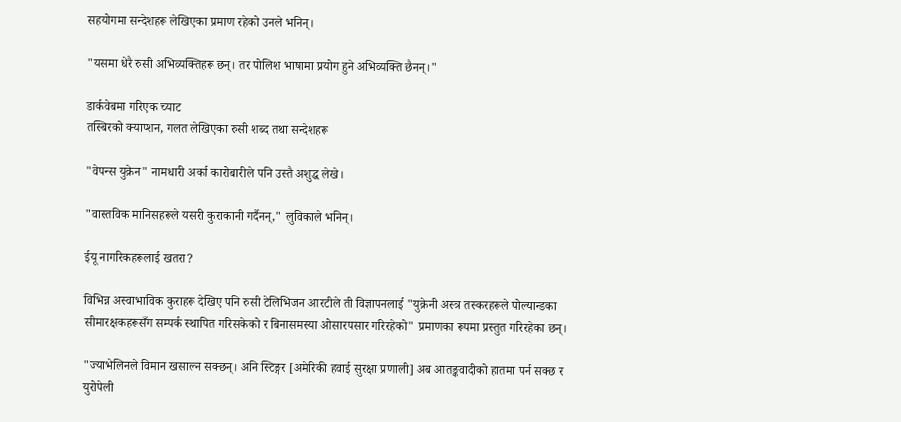सहयोगमा सन्देशहरू लेखिएका प्रमाण रहेको उनले भनिन्।

"यसमा धेरै रुसी अभिव्यक्तिहरू छन्। तर पोलिश भाषामा प्रयोग हुने अभिव्यक्ति छैनन्।"

डार्कवेबमा गरिएक च्याट
तस्बिरको क्याप्शन, गलत लेखिएका रुसी शब्द तथा सन्देशहरू

"वेपन्स युक्रेन" नामधारी अर्का कारोबारीले पनि उस्तै अशुद्ध लेखे।

"वास्तविक मानिसहरूले यसरी कुराकानी गर्दैनन्," लुविकाले भनिन्।

ईयू नागरिकहरूलाई खतरा?

विभिन्न अस्वाभाविक कुराहरू देखिए पनि रुसी टेलिभिजन आरटीले ती विज्ञापनलाई "युक्रेनी अस्त्र तस्करहरूले पोल्यान्डका सीमारक्षकहरूसँग सम्पर्क स्थापित गरिसकेको र बिनासमस्या ओसारपसार गरिरहेको" प्रमाणका रूपमा प्रस्तुत गरिरहेका छन्।

"ज्याभेलिनले विमान खसाल्न सक्छन्। अनि स्टिङ्गर [अमेरिकी हवाई सुरक्षा प्रणाली] अब आतङ्कवादीको हातमा पर्न सक्छ र युरोपेली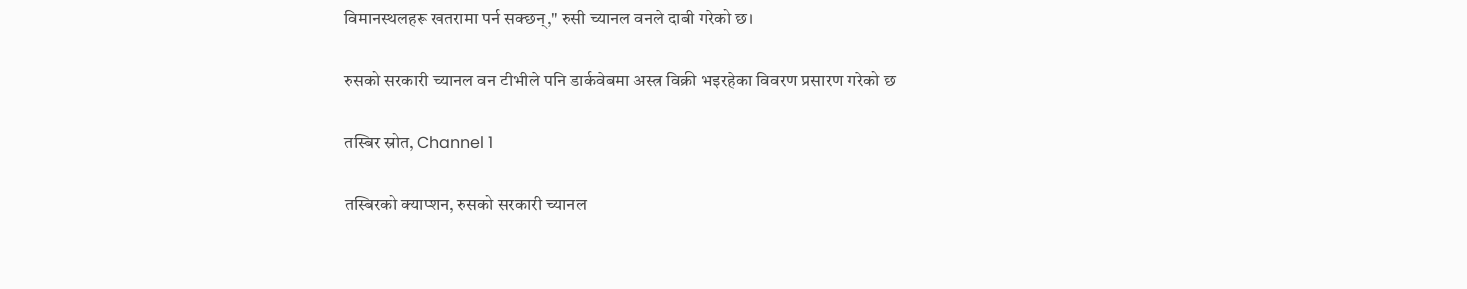विमानस्थलहरू खतरामा पर्न सक्छन्," रुसी च्यानल वनले दाबी गरेको छ।

रुसको सरकारी च्यानल वन टीभीले पनि डार्कवेबमा अस्त्र विक्री भइरहेका विवरण प्रसारण गरेको छ

तस्बिर स्रोत, Channel 1

तस्बिरको क्याप्शन, रुसको सरकारी च्यानल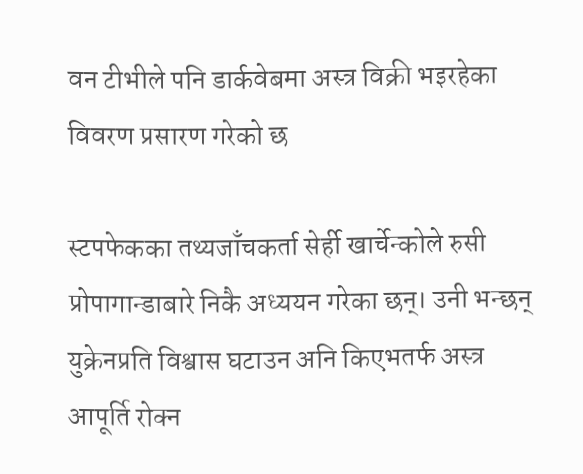वन टीभीले पनि डार्कवेबमा अस्त्र विक्री भइरहेका विवरण प्रसारण गरेको छ

स्टपफेकका तथ्यजाँचकर्ता सेर्ही खार्चेन्कोले रुसी प्रोपागान्डाबारे निकै अध्ययन गरेका छन्। उनी भन्छन् युक्रेनप्रति विश्वास घटाउन अनि किएभतर्फ अस्त्र आपूर्ति रोक्न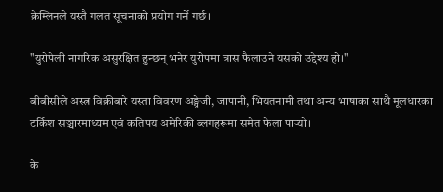क्रेम्लिनले यस्तै गलत सूचनाको प्रयोग गर्ने गर्छ।

"युरोपेली नागरिक असुरक्षित हुन्छन् भनेर युरोपमा त्रास फैलाउने यसको उद्देश्य हो।"

बीबीसीले अस्त्र विक्रीबारे यस्ता विवरण अङ्ग्रेजी, जापानी, भियतनामी तथा अन्य भाषाका साथै मूलधारका टर्किश सञ्चारमाध्यम एवं कतिपय अमेरिकी ब्लगहरूमा समेत फेला पार्‍यो।

के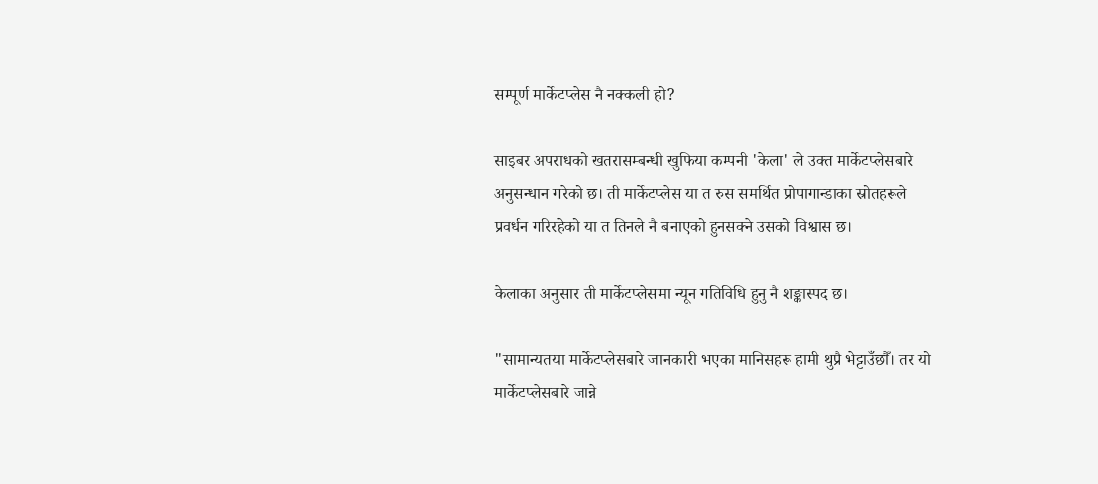सम्पूर्ण मार्केटप्लेस नै नक्कली हो?

साइबर अपराधको खतरासम्बन्धी खुफिया कम्पनी 'केला' ले उक्त मार्केटप्लेसबारे अनुसन्धान गरेको छ। ती मार्केटप्लेस या त रुस समर्थित प्रोपागान्डाका स्रोतहरूले प्रवर्धन गरिरहेको या त तिनले नै बनाएको हुनसक्ने उसको विश्वास छ।

केलाका अनुसार ती मार्केटप्लेसमा न्यून गतिविधि हुनु नै शङ्कास्पद छ।

"सामान्यतया मार्केटप्लेसबारे जानकारी भएका मानिसहरू हामी थुप्रै भेट्टाउँछौँ। तर यो मार्केटप्लेसबारे जान्ने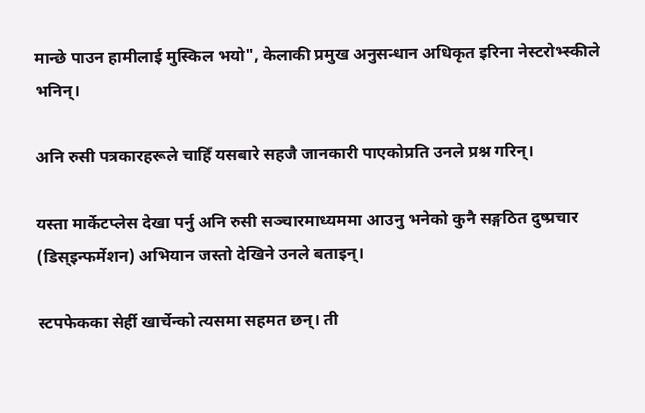मान्छे पाउन हामीलाई मुस्किल भयो", केलाकी प्रमुख अनुसन्धान अधिकृत इरिना नेस्टरोभ्स्कीले भनिन्।

अनि रुसी पत्रकारहरूले चाहिँ यसबारे सहजै जानकारी पाएकोप्रति उनले प्रश्न गरिन्।

यस्ता मार्केटप्लेस देखा पर्नु अनि रुसी सञ्चारमाध्यममा आउनु भनेको कुनै सङ्गठित दुष्प्रचार (डिस्इन्फर्मेशन) अभियान जस्तो देखिने उनले बताइन्।

स्टपफेकका सेर्ही खार्चेन्को त्यसमा सहमत छन्। ती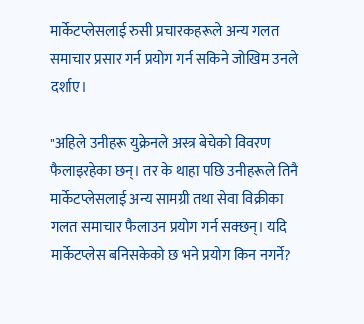मार्केटप्लेसलाई रुसी प्रचारकहरूले अन्य गलत समाचार प्रसार गर्न प्रयोग गर्न सकिने जोखिम उनले दर्शाए।

"अहिले उनीहरू युक्रेनले अस्त्र बेचेको विवरण फैलाइरहेका छन्। तर के थाहा पछि उनीहरूले तिनै मार्केटप्लेसलाई अन्य सामग्री तथा सेवा विक्रीका गलत समाचार फैलाउन प्रयोग गर्न सक्छन्। यदि मार्केटप्लेस बनिसकेको छ भने प्रयोग किन नगर्ने?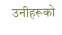उनीहरूको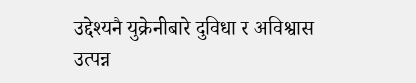उद्देश्यनै युक्रेनीबारे दुविधा र अविश्वास उत्पन्न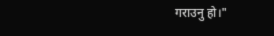गराउनु हो।"